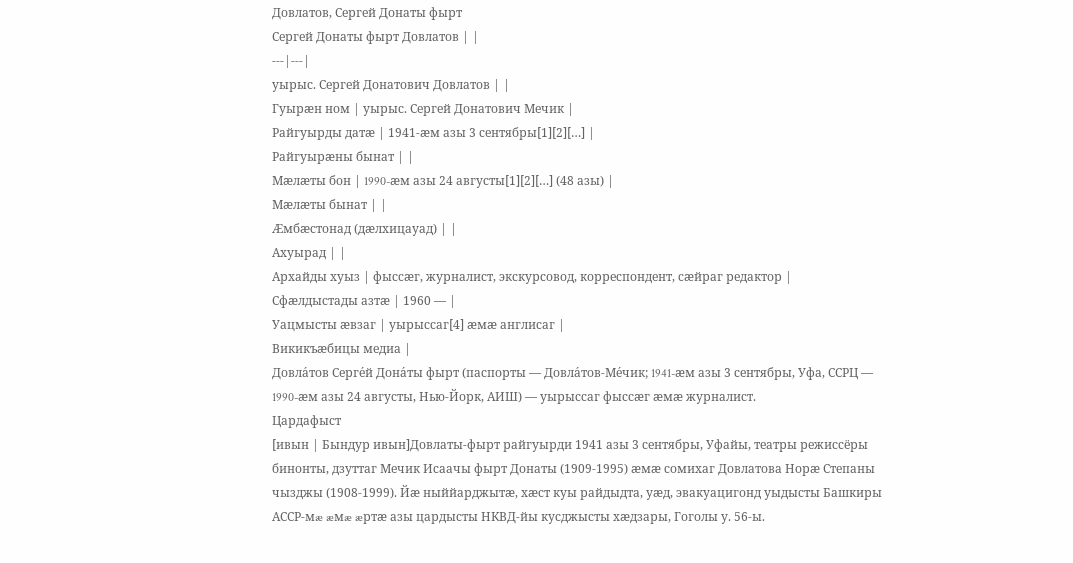Довлатов, Сергей Донаты фырт
Сергей Донаты фырт Довлатов | |
---|---|
уырыс. Сергей Донатович Довлатов | |
Гуырæн ном | уырыс. Сергей Донатович Мечик |
Райгуырды датæ | 1941-æм азы 3 сентябры[1][2][…] |
Райгуырæны бынат | |
Мæлæты бон | 1990-æм азы 24 августы[1][2][…] (48 азы) |
Мæлæты бынат | |
Æмбæстонад (дæлхицауад) | |
Ахуырад | |
Архайды хуыз | фыссæг, журналист, экскурсовод, корреспондент, сæйраг редактор |
Сфæлдыстады азтæ | 1960 — |
Уацмысты æвзаг | уырыссаг[4] æмæ англисаг |
Викикъæбицы медиа |
Довла́тов Серге́й Дона́ты фырт (паспорты — Довла́тов-Ме́чик; 1941-æм азы 3 сентябры, Уфа, ССРЦ — 1990-æм азы 24 августы, Нью-Йорк, АИШ) — уырыссаг фыссæг æмæ журналист.
Цардафыст
[ивын | Бындур ивын]Довлаты-фырт райгуырди 1941 азы 3 сентябры, Уфайы, театры режиссёры бинонты, дзуттаг Мечик Исаачы фырт Донаты (1909-1995) æмæ сомихаг Довлатова Норæ Степаны чызджы (1908-1999). Йæ ныййарджытæ, хæст куы райдыдта, уæд, эвакуацигонд уыдысты Башкиры АССР-мæ æмæ æртæ азы цардысты НКВД-йы кусджысты хæдзары, Гоголы у. 56-ы.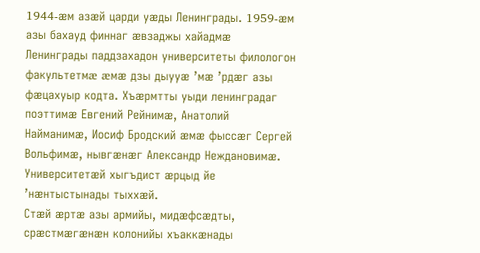1944-æм азæй царди уæды Ленинграды. 1959-æм азы бахауд финнаг æвзаджы хайадмæ Ленинграды паддзахадон университеты филологон факультетмæ æмæ дзы дыууæ ’мæ ’рдæг азы фæцахуыр кодта. Хъæрмтты уыди ленинградаг поэттимæ Евгений Рейнимæ, Анатолий Найманимæ, Иосиф Бродский æмæ фыссæг Сергей Вольфимæ, нывгæнæг Александр Неждановимæ. Университетæй хыгъдист æрцыд йе ’нæнтыстынады тыххæй.
Стæй æртæ азы армийы, мидæфсæдты, срæстмæгæнæн колонийы хъаккæнады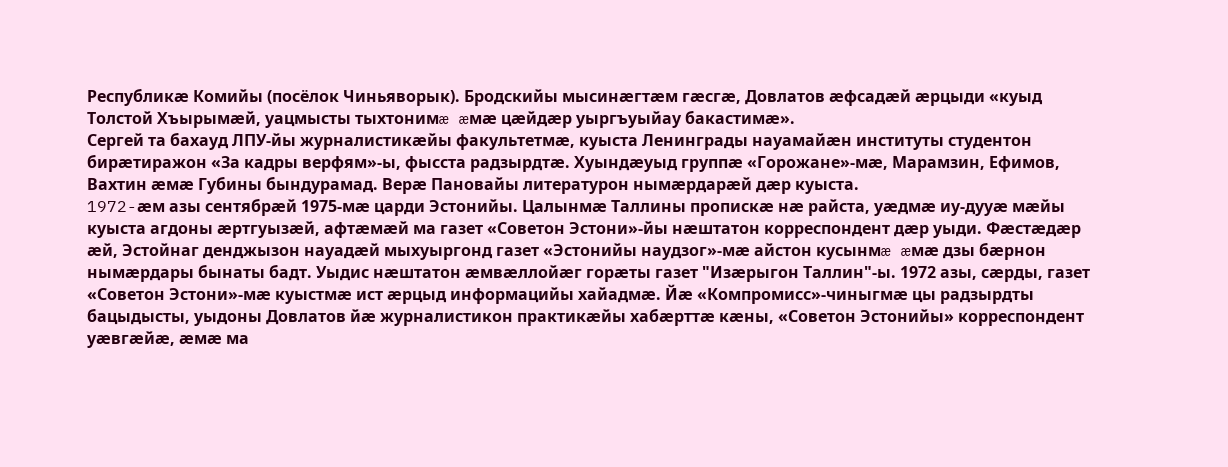Республикæ Комийы (посёлок Чиньяворык). Бродскийы мысинæгтæм гæсгæ, Довлатов æфсадæй æрцыди «куыд Толстой Хъырымæй, уацмысты тыхтонимæ æмæ цæйдæр уыргъуыйау бакастимæ».
Сергей та бахауд ЛПУ-йы журналистикæйы факультетмæ, куыста Ленинграды науамайæн институты студентон бирæтиражон «За кадры верфям»-ы, фысста радзырдтæ. Хуындæуыд группæ «Горожане»-мæ, Марамзин, Ефимов, Вахтин æмæ Губины бындурамад. Верæ Пановайы литературон нымæрдарæй дæр куыста.
1972-æм азы сентябрæй 1975-мæ царди Эстонийы. Цалынмæ Таллины пропискæ нæ райста, уæдмæ иу-дууæ мæйы куыста агдоны æртгуызæй, афтæмæй ма газет «Советон Эстони»-йы нæштатон корреспондент дæр уыди. Фæстæдæр æй, Эстойнаг денджызон науадæй мыхуыргонд газет «Эстонийы наудзог»-мæ айстон кусынмæ æмæ дзы бæрнон нымæрдары бынаты бадт. Уыдис нæштатон æмвæллойæг горæты газет "Изæрыгон Таллин"-ы. 1972 азы, сæрды, газет «Советон Эстони»-мæ куыстмæ ист æрцыд информацийы хайадмæ. Йæ «Компромисс»-чиныгмæ цы радзырдты бацыдысты, уыдоны Довлатов йæ журналистикон практикæйы хабæрттæ кæны, «Советон Эстонийы» корреспондент уæвгæйæ, æмæ ма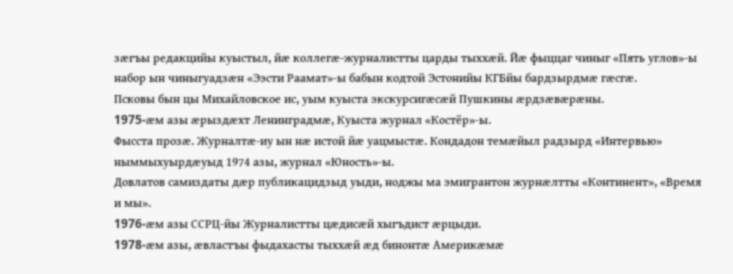зæгъы редакцийы куыстыл, йæ коллегæ-журналистты царды тыххæй. Йæ фыццаг чиныг «Пять углов»-ы набор ын чиныгуадзæн «Ээсти Раамат»-ы бабын кодтой Эстонийы КГБйы бардзырдмæ гæсгæ.
Псковы бын цы Михайловское ис, уым куыста экскурсигæсæй Пушкины æрдзæвæрæны.
1975-æм азы æрыздæхт Ленинградмæ, Куыста журнал «Костёр»-ы.
Фысста прозæ. Журналтæ-иу ын нæ истой йæ уацмыстæ. Кондадон темæйыл радзырд «Интервью» ныммыхуырдæуыд 1974 азы, журнал «Юность»-ы.
Довлатов самиздаты дæр публикацидзыд уыди, ноджы ма эмигрантон журнæлтты «Континент», «Время и мы».
1976-æм азы ССРЦ-йы Журналистты цæдисæй хыгъдист æрцыди.
1978-æм азы, æвластъы фыдахасты тыххæй æд бинонтæ Америкæмæ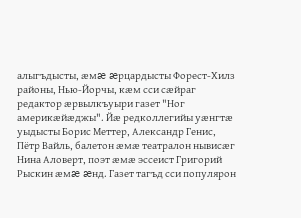алыгъдысты, æмæ æрцардысты Форест-Хилз районы, Нью-Йорчы, кæм сси сæйраг редактор æрвылкъуыри газет "Ног америкæйæджы". Йæ редколлегийы уæнгтæ уыдысты Бориc Меттер, Александр Генис, Пётр Вайль, балетон æмæ театралон нывисæг Нина Аловерт, поэт æмæ эссеист Григорий Рыскин æмæ æнд. Газет тагъд сси популярон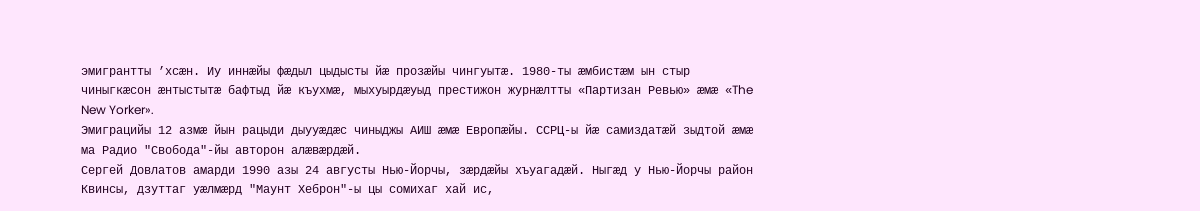эмигрантты ’хсæн. Иу иннæйы фæдыл цыдысты йæ прозæйы чингуытæ. 1980-ты æмбистæм ын стыр чиныгкæсон æнтыстытæ бафтыд йæ къухмæ, мыхуырдæуыд престижон журнæлтты «Партизан Ревью» æмæ «The New Yorker».
Эмиграцийы 12 азмæ йын рацыди дыууæдæс чиныджы АИШ æмæ Европæйы. ССРЦ-ы йæ самиздатæй зыдтой æмæ ма Радио "Свобода"-йы авторон алæвæрдæй.
Сергей Довлатов амарди 1990 азы 24 августы Нью-Йорчы, зæрдæйы хъуагадæй. Ныгæд у Нью-Йорчы район Квинсы, дзуттаг уæлмæрд "Маунт Хеброн"-ы цы сомихаг хай ис,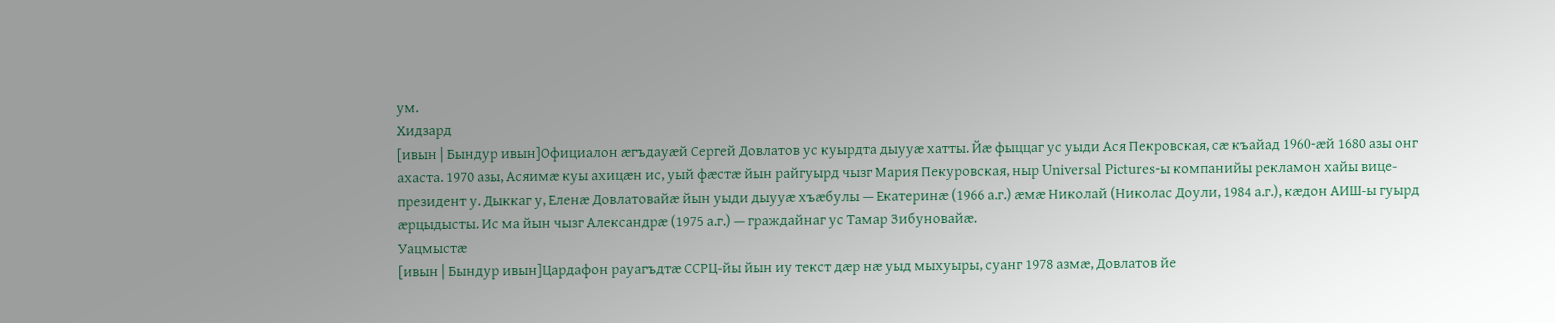ум.
Хидзард
[ивын | Бындур ивын]Официалон æгъдауæй Сергей Довлатов ус куырдта дыууæ хатты. Йæ фыццаг ус уыди Ася Пекровская, сæ къайад 1960-æй 1680 азы онг ахаста. 1970 азы, Асяимæ куы ахицæн ис, уый фæстæ йын райгуырд чызг Мария Пекуровская, ныр Universal Pictures-ы компанийы рекламон хайы вице-президент у. Дыккаг у, Еленæ Довлатовайæ йын уыди дыууæ хъæбулы — Екатеринæ (1966 а.г.) æмæ Николай (Николас Доули, 1984 а.г.), кæдон АИШ-ы гуырд æрцыдысты. Ис ма йын чызг Александрæ (1975 а.г.) — граждайнаг ус Тамар Зибуновайæ.
Уацмыстæ
[ивын | Бындур ивын]Цардафон рауагъдтæ ССРЦ-йы йын иу текст дæр нæ уыд мыхуыры, суанг 1978 азмæ, Довлатов йе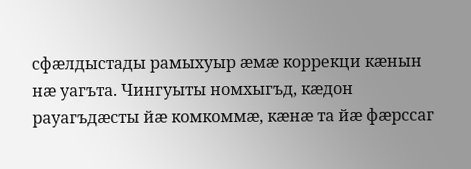сфæлдыстады рамыхуыр æмæ коррекци кæнын нæ уагъта. Чингуыты номхыгъд, кæдон рауагъдæсты йæ комкоммæ, кæнæ та йæ фæрссаг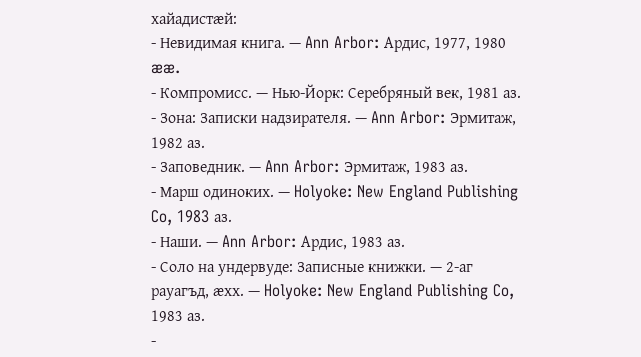хайадистæй:
- Невидимая книга. — Ann Arbor: Ардис, 1977, 1980 ææ.
- Компромисс. — Нью-Йорк: Серебряный век, 1981 аз.
- Зона: Записки надзирателя. — Ann Arbor: Эрмитаж, 1982 аз.
- Заповедник. — Ann Arbor: Эрмитаж, 1983 аз.
- Марш одиноких. — Holyoke: New England Publishing Co, 1983 аз.
- Наши. — Ann Arbor: Ардис, 1983 аз.
- Соло на ундервуде: Записные книжки. — 2-аг рауагъд, æхх. — Holyoke: New England Publishing Co, 1983 аз.
-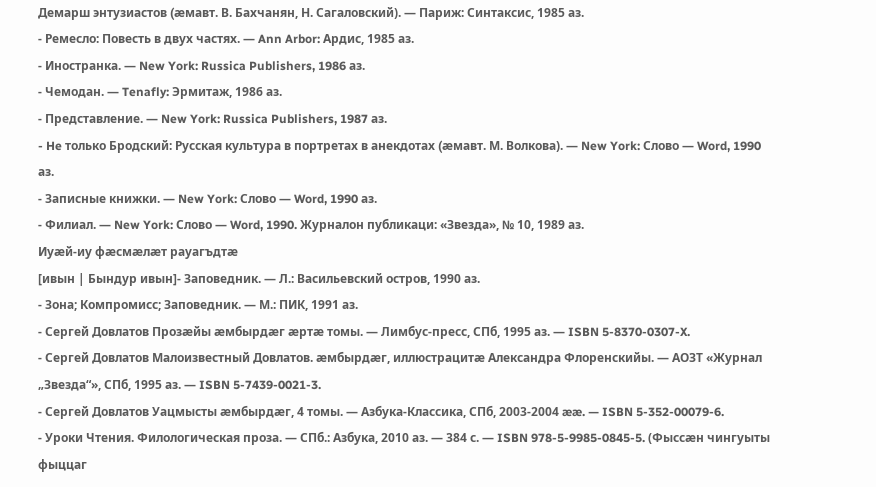Демарш энтузиастов (æмавт. В. Бахчанян, Н. Сагаловский). — Париж: Синтаксис, 1985 аз.
- Ремесло: Повесть в двух частях. — Ann Arbor: Ардис, 1985 аз.
- Иностранка. — New York: Russica Publishers, 1986 аз.
- Чемодан. — Tenafly: Эрмитаж, 1986 аз.
- Представление. — New York: Russica Publishers, 1987 аз.
- He только Бродский: Русская культура в портретах в анекдотах (æмавт. М. Волкова). — New York: Слово — Word, 1990 аз.
- Записные книжки. — New York: Слово — Word, 1990 аз.
- Филиал. — New York: Слово — Word, 1990. Журналон публикаци: «Звезда», № 10, 1989 аз.
Иуæй-иу фæсмæлæт рауагъдтæ
[ивын | Бындур ивын]- Заповедник. — Л.: Васильевский остров, 1990 аз.
- Зона; Компромисс; Заповедник. — М.: ПИК, 1991 аз.
- Сергей Довлатов Прозæйы æмбырдæг æртæ томы. — Лимбус-пресс, СПб, 1995 аз. — ISBN 5-8370-0307-X.
- Сергей Довлатов Малоизвестный Довлатов. æмбырдæг, иллюстрацитæ Александра Флоренскийы. — АОЗТ «Журнал „Звезда“», СПб, 1995 аз. — ISBN 5-7439-0021-3.
- Сергей Довлатов Уацмысты æмбырдæг, 4 томы. — Азбука-Классика, СПб, 2003-2004 ææ. — ISBN 5-352-00079-6.
- Уроки Чтения. Филологическая проза. — СПб.: Азбука, 2010 аз. — 384 с. — ISBN 978-5-9985-0845-5. (Фыссæн чингуыты фыццаг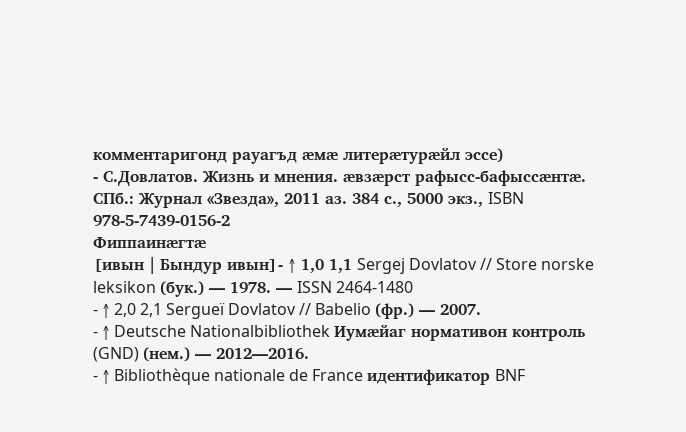комментаригонд рауагъд æмæ литерæтурæйл эссе)
- С.Довлатов. Жизнь и мнения. æвзæрст рафысс-бафыссæнтæ. СПб.: Журнал «Звезда», 2011 аз. 384 с., 5000 экз., ISBN 978-5-7439-0156-2
Фиппаинæгтæ
[ивын | Бындур ивын]- ↑ 1,0 1,1 Sergej Dovlatov // Store norske leksikon (бук.) — 1978. — ISSN 2464-1480
- ↑ 2,0 2,1 Sergueï Dovlatov // Babelio (фр.) — 2007.
- ↑ Deutsche Nationalbibliothek Иумæйаг нормативон контроль (GND) (нем.) — 2012—2016.
- ↑ Bibliothèque nationale de France идентификатор BNF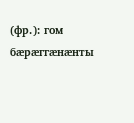(фр.): гом бæрæггæнæнты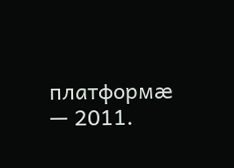платформæ — 2011.